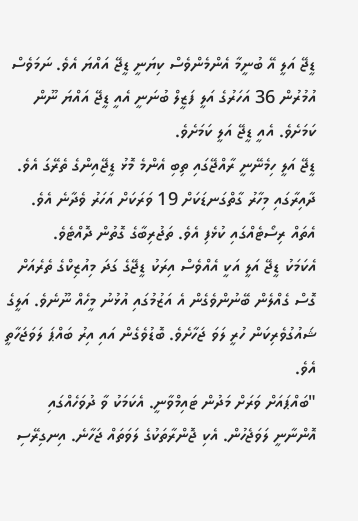ޑީޖޭ އަލީ އޭ ބުނީމާ އެންމެންވެސް ކިޔަނީ ޑީޖޭ އައްޔަ އެވެ. ނަމަވެސް އުމުރުން 36 އަހަރުގެ އަލީ ފަޒީލް ބުނަނީ އެއީ ޑީޖޭ އައްޔަ ނޫން ކަމަށެވެ. އެއީ ޑީޖޭ އަލީ ކަމަށެވެ.
ޑީޖޭ އަލީ ހިމެނޭނީ ރާއްޖޭގައި ތިބި އެންމެ މޮޅު ޑީޖޭއިންގެ ތެރޭގަ އެވެ. ދާއިރާގައި މިހާރު ގާތްގަނޑަކަށް 19 ވަރަކަށް އަހަރު ވެދާނެ އެވެ. އެތައް ރިސޯޓެއްގައި ކުޅެފި އެވެ. ތަޖުރިބާގެ ގޮތުން ދޮއްޓެވެ.
އެކަމަކު ޑީޖޭ އަލީ އަކީ އެއްވެސް އިރަކު ޑީޖޭގެ ގަދަ މިއުޒިކްގެ ތެރެއަށް ގޮސް ގެއްލެން ބޭނުންވެގެން އެ އަޒުމުގައި އުޅުނު މީހެއް ނޫނެވެ. އަލީގެ ޝައުގުވެރިކަން ހުރީ ލަވަ ޖަހާށެވެ. ބޮޑުވެގެން އައި އިރު ބައްޕަ ލަވަޖަހާތީ އެވެ.
"ބައްޕައަށް ވަރަށް މަދުން ޓައިމްވާނީ. އެކަމަކު ވާ ދުވަހެއްގައި އޮންނާނީ ލަވަޖެހުން. އެކި ޖޮންރާތަކުގެ ލަވަތައް ޖަހާނެ. އިނގިރޭސި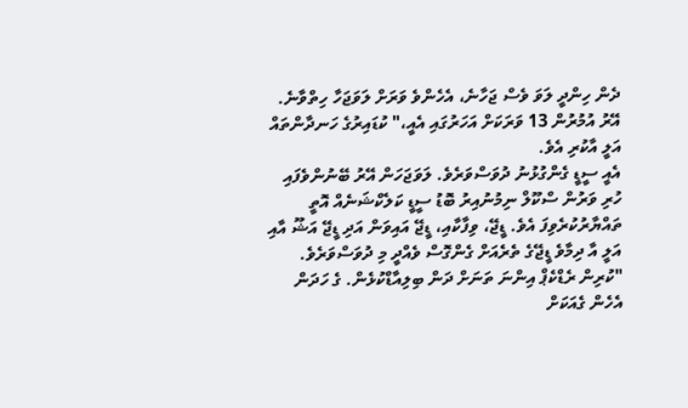ދެން ހިންދީ ލަވަ ވެސް ޖަހާނެ، އެހެންވެ ވަރަށް ލަވަޖަހާ ހިތްވާނެ. އޭރު އުމުރުން 13 ވަރަކަށް އަހަރުގައި އެއީ،" ކުޑައިރުގެ ހަނދާންތައް އަލީ އާކުރި އެވެ.
އެއީ ސީޑީ ގެންގުޅުނު ދުވަސްވަރެވެ. ލަވަޖަހަން އޭރު ބޭނުންވެފައި ހުރި ވަރުން ސްކޫލް ނިމުނުއިރު ބޮޑު ސީޑީ ކަލެކްޝަނެއް އޮތީ ތައްޔާރުކުރެވިފަ އެވެ. ޑީޖޭ، ވިފާކާއި، ޑީޖޭ އައިވަން އަދި ޑީޖޭ އަޝޫ އާއި އަލީ އާ ދިމާވެ ޑީޖޭގެ ތެރެއަށް ގެންގޮސް ވެއްދީ މި ދުވަސްވަރެވެ.
"ކުރިން ރެޑްކެޕް އިންނަ ތަނަށް ދަން ބިލިއާޑްކުޅެން. ގެ ހަދަން އެހެން ގެއަކަށް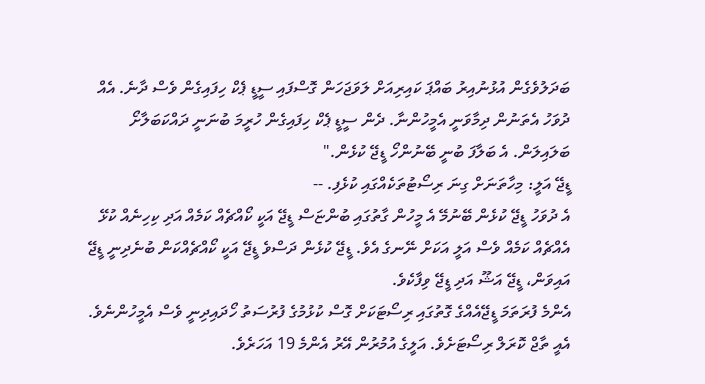ބަދަލުވެގެން އުޅުނުއިރު ބައްޕަ ކައިރިއަށް ލަވަޖަހަން ގޮސްފައި ސީޑީ ޕެކް ހިފައިގެން ވެސް ދާނެ. އެއް ދުވަހު އެތަނުން ދިމާވަނީ އެމީހުންނާ. ދެން ސީޑީ ޕެކް ހިފައިގެން ހުރީމަ ބުނަނީ ދައްކަބަލާށޯ ބަލައިލަން. އެ ބަލާފަ ބުނީ ބޭނުންހޯ ޑީޖޭ ކުޅެން."
ޑީޖޭ އަލީ: މިހާތަނަށް ގިނަ ރިސޯޓުތަކެއްގައި ކުޅެފި. --
އެ ދުވަހު ޑީޖޭ ކުޅެން ބޭނުމޭ އެ މީހުން ގާތުގައި ބުންޏަސް ޑީޖޭ އަކީ ކޯއްޗެއް ކަމެއް އަދި ކިހިނެއް ކުޅޭ އެއްޗެއް ކަމެއް ވެސް އަލީ އަކަށް ނޭނގެ އެވެ. ޑީޖޭ ކުޅެން ދަސްވެ ޑީޖޭ އަކީ ކޯއްޗެއްކަން ބުނެދިނީ ޑީޖޭ އައިވަން، ޑީޖޭ އަޝޫ އަދި ޑީޖޭ ވިފާކެވެ.
އެންމެ ފުރަތަމަ ޑީޖޭއެއްގެ ގޮތުގައި ރިސޯޓަކަށް ގޮސް ކުޅުމުގެ ފުރުސަތު ހޯދައިދިނީ ވެސް އެމީހުންނެވެ. އެއީ ތާޖް ކޮރަލް ރިސޯޓަށެވެ. އަލީގެ އުމުރުން އޭރު އެންމެ 19 އަހަރެވެ.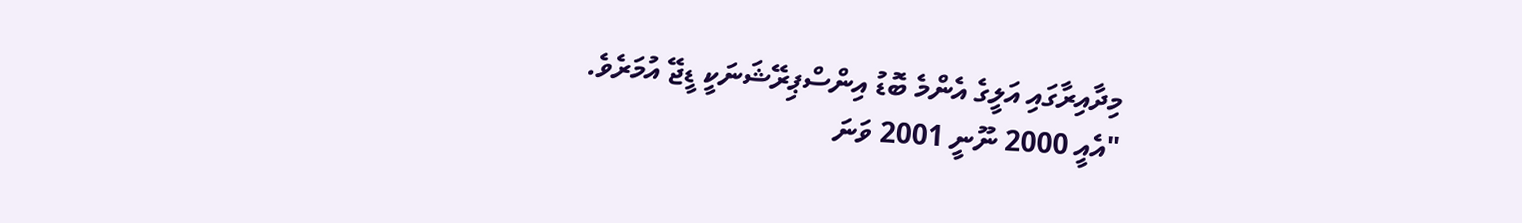މިދާއިރާގައި އަލީގެ އެންމެ ބޮޑު އިންސްޕިރޭޝަނަކީ ޑީޖޭ އުމަރެވެ.
"އެއީ 2000 ނޫނީ 2001 ވަނަ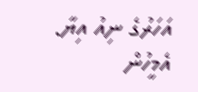އަހަރުގެ ނިއު އިޔާ. އެމީހުން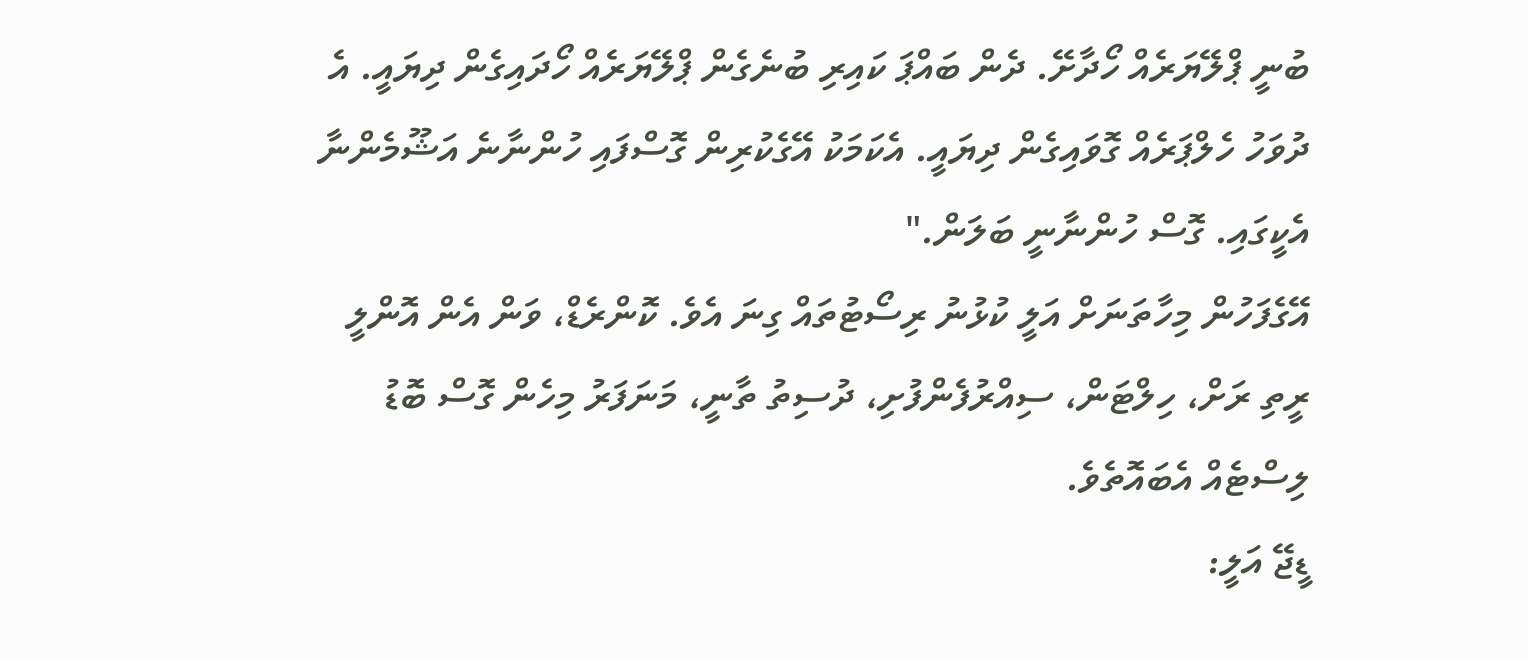ބުނީ ޕްލޭޔަރެއް ހޯދާށޭ. ދެން ބައްޕަ ކައިރި ބުނެގެން ޕްލޭޔަރެއް ހޯދައިގެން ދިޔައީ. އެ ދުވަހު ހެލްޕަރެއް ގޮވައިގެން ދިޔައީ. އެކަމަކު އޭގެކުރިން ގޮސްފައި ހުންނާނެ އަޝޫމެންނާ އެކީގައި. ގޮސް ހުންނާނީ ބަލަން."
އޭގެފަހުން މިހާތަނަށް އަލީ ކުޅުނު ރިސޯޓުތައް ގިނަ އެވެ. ކޮންރެޑް، ވަން އެން އޮންލީ ރީތި ރަށް، ހިލްޓަން، ސިއްރުފެންފުށި، ދުސިތު ތާނީ، މަނަފަރު މިހެން ގޮސް ބޮޑު ލިސްޓެއް އެބައޮތެވެ.
ޑީޖޭ އަލީ: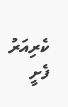ކެރިއަރު ފެށީ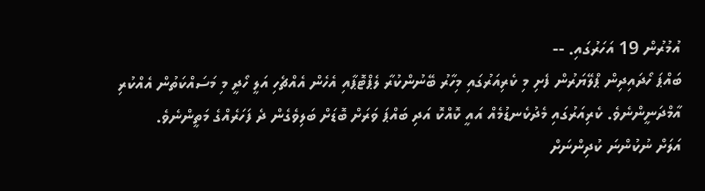އުމުރުން 19 އަހަރުގައި. --
ބައްޕަ ހޯދައިދިން ޕްލޭޔަރުން ފެށި މި ކެރިއަރުގައި މިހާރު ބޭނުންކުރާ ލެޕްޓޮޕާއި އެހެން އެއްޗެހި އަލީ ހޯދީ މި މަސައްކަތުން އެއްކުރި އާމްދަނީންނެވެ. ކެރިއަރުގައި މެދުކެނޑުމެއް އައީ ކޮއްކޮ އަދި ބައްޕަ ވަރަށް ބޮޑަށް ބަލިވެގެން ދެ ފަހަރެއްގެ މަތީންނެވެ.
އަލަށް ނުކުންނަ ކުދިންނަށް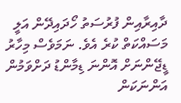ދާއިރާއިން ފުރުސަތު ހޯދައިދޭން އަލީ މަސައްކަތް ކުރެ އެވެ. ނަމަވެސް މިހާރު ޑީޖޭންނަށް އޮންނަ ޑިމާންޑު ދަށްވަމުން އަންނަކަން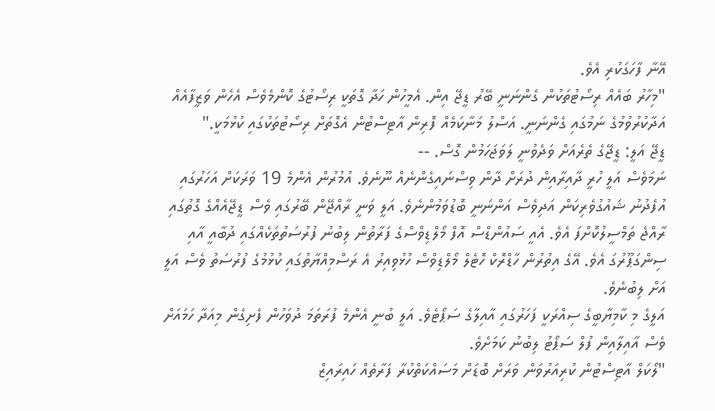އޭނާ ފާހަގަކުރި އެވެ.
"މިހާރު ބައެއް ރިސޯޓުތަކުން ގެންނަނީ ބޭރު ޑީޖޭ އިން. އެމީހުން ހަދާ ގޮތަކީ ރިސޯޓުގެ ކޮންމެވެސް އެހެން ވަޒީފާއެއް އަދާކުރުވުމުގެ ނަމުގައި ގެންނަނީ. އަސްލު މަނާކަމެއް ފޮރިން އާޓިސްޓުން އެގޮތަށް ރިސޯޓުތަކުގައި ކުޅުމަކީ."
ޑީޖޭ އަލީ: ޑީޖޭގެ ތެރެއަށް ވަދެވުނީ ލަވަޖަހަމުން ގޮސް. --
ނަމަވެސް އަލީ ހުރީ ދާއިރާއިން ދުރަށް ދާން ވިސްނައިގެންނެއް ނޫނެވެ. އުމުރުން އެންމެ 19 ވަރަކަށް އަހަރުގައި އުފެދުނު ޝައުގުވެރިކަން އަދިވެސް އަންނަނީ ބޮޑުވަމުންނެވެ. އަލީ ވަނީ ރާއްޖޭން ބޭރުގައި ވެސް ޑީޖޭއެއްގެ ގޮތުގައި ރާއްޖެ ތަމްސީލުކޮށްފަ އެވެ. އެއީ ސައުންޑްސް އޮފް މޯލްޑިވްސްގެ ފަރާތުން ލިބުނު ފުރުސަތުތަކެއްގައި ދުބާއީ އާއި ސިންގަޕޫރުގަ އެވެ. އޭގެ އިތުރުން ހާޑްރޮކް ހޮޓެލް މޯލްޑިވްސް ހުޅުވިއިރު އެ ރަސްމިއްޔާތުގައި ކުޅުމުގެ ފުރުސަތު ވެސް އަލީ އަށް ލިބުނެވެ.
އަލީގެ މި ކާމިޔާބީގެ ސިއްރަކީ ފަހަރުގައި އާއިލާގެ ސަޕޯޓެވެ. އަލީ ބުނީ އެންމެ ފުރަތަމަ ދުވަހުން ފެށިގެން މިއަދާ ހަމައަށް ވެސް އާއިލާއިން ފުލް ސަޕޯޓު ލިބުނު ކަމަށެވެ.
"ލޯކަލް އާޓިސްޓުން ކުރިއަރުވަން ވަރަށް ބޮޑަށް މަސައްކަތްކުރާ ފަރާތެއް ހައިރައިޒް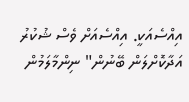އިއްސެއަކީ. އިއްސެއަށް ވެސް ޝުކުރު އަދާކޮށްލަން ބޭނުން" ނިންމާލަމުން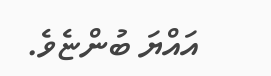އައްޔަ ބުންޏެވެ.